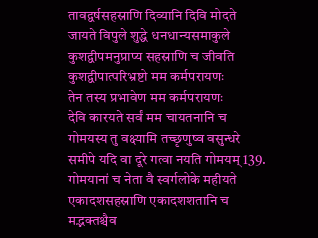तावद्वर्षसहस्राणि दिव्यानि दिवि मोदते
जायते विपुले शुद्धे धनधान्यसमाकुले
कुशद्वीपमनुप्राप्य सहस्राणि च जीवति
कुशद्वीपात्परिभ्रष्टो मम कर्मपरायणः
तेन तस्य प्रभावेण मम कर्मपरायणः
देवि कारयते सर्वं मम चायतनानि च
गोमयस्य तु वक्ष्यामि तच्छृणुष्व वसुन्धरे
समीपे यदि वा दूरे गत्वा नयति गोमयम् 139.
गोमयानां च नेता वै स्वर्गलोके महीयते
एकादशसहस्राणि एकादशशतानि च
मद्भक्तश्चैव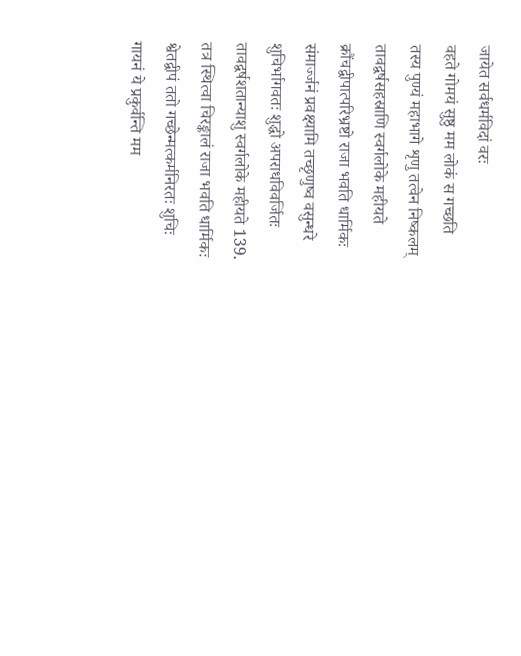जायेत सर्वधर्मविदां वरः
वहते गोमयं सुष्ठु मम लोकं स गच्छति
तस्य पुण्यं महाभागे शृणु तत्वेन निष्कलम्
तावद्वर्षसहस्राणि स्वर्गलोके महीयते
क्रौंचद्वीपात्परिभ्रष्टो राजा भवति धार्मिकः
संमार्ज्जनं प्रवक्ष्यामि तच्छृणुष्व वसुन्धरे
शुचिर्भागवतः शुद्धो अपराधविवर्जितः
तावद्वर्षशतान्याशु स्वर्गलोके महीयते 139.
तत्र स्थित्वा चिरङ्कालं राजा भवति धार्मिकः
श्वेतद्वीपं ततो गच्छेन्मत्कर्मनिरतः शुचिः
गायनं ये प्रकुर्वन्ति मम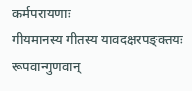कर्मपरायणाः
गीयमानस्य गीतस्य यावदक्षरपङ्क्तयः
रूपवान्गुणवान्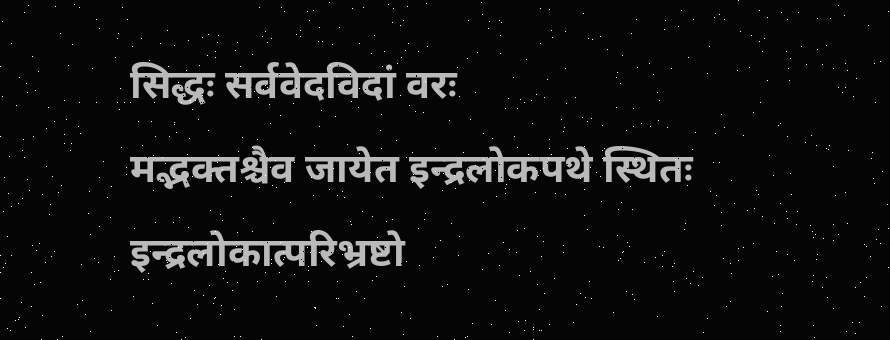सिद्धः सर्ववेदविदां वरः
मद्भक्तश्चैव जायेत इन्द्रलोकपथे स्थितः
इन्द्रलोकात्परिभ्रष्टो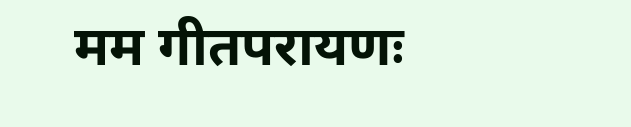मम गीतपरायणः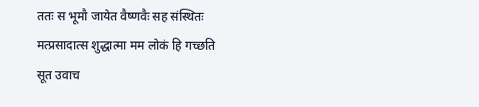ततः स भूमौ जायेत वैष्णवैः सह संस्थितः
मत्प्रसादात्स शुद्धात्मा मम लोकं हि गच्छति
सूत उवाच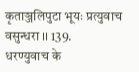कृताञ्जलिपुटा भूयः प्रत्युवाच वसुन्धरा ।। 139.
धरण्युवाच के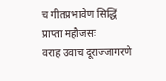च गीतप्रभावेण सिद्धिं प्राप्ता महौजसः
वराह उवाच दूराज्जागरणे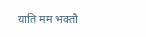याति मम भक्तौ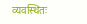व्यवस्थितः